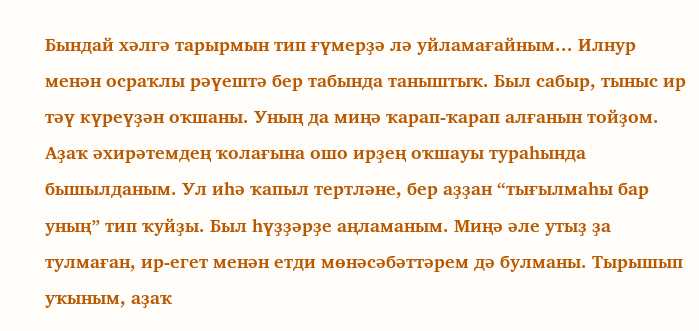Бындай хәлгә тарырмын тип ғүмерҙә лә уйламағайным... Илнур менән осраҡлы рәүештә бер табында таныштыҡ. Был сабыр, тыныс ир тәү күреүҙән оҡшаны. Уның да миңә ҡарап-ҡарап алғанын тойҙом. Аҙаҡ әхирәтемдең ҡолағына ошо ирҙең оҡшауы тураһында бышылданым. Ул иһә ҡапыл тертләне, бер аҙҙан “тығылмаһы бар уның” тип ҡуйҙы. Был һүҙҙәрҙе аңламаным. Миңә әле утыҙ ҙа тулмаған, ир-егет менән етди мөнәсәбәттәрем дә булманы. Тырышып уҡыным, аҙаҡ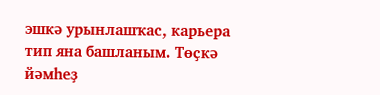эшкә урынлашҡас, карьера тип яна башланым. Төҫкә йәмһеҙ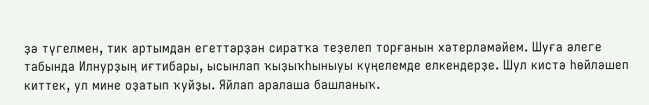ҙә түгелмен, тик артымдан егеттәрҙән сиратҡа теҙелеп торғанын хәтерләмәйем. Шуға әлеге табында Илнурҙың иғтибары, ысынлап ҡыҙыҡһыныуы күңелемде елкендерҙе. Шул кистә һөйләшеп киттек, ул мине оҙатып ҡуйҙы. Яйлап аралаша башланыҡ.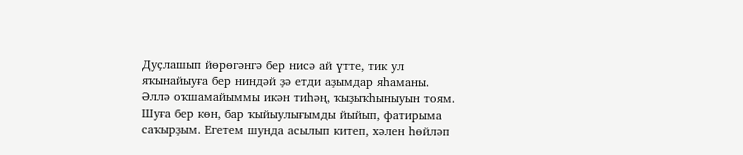Дуҫлашып йөрөгәнгә бер нисә ай үтте, тик ул яҡынайыуға бер ниндәй ҙә етди аҙымдар яһаманы. Әллә оҡшамайыммы икән тиһәң, ҡыҙыҡһыныуын тоям. Шуға бер көн, бар ҡыйыулығымды йыйып, фатирыма саҡырҙым. Егетем шунда асылып китеп, хәлен һөйләп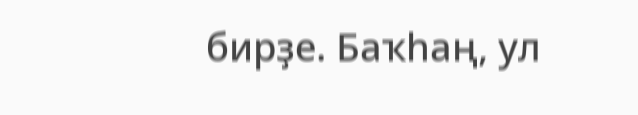бирҙе. Баҡһаң, ул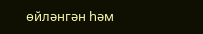өйләнгән һәм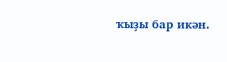ҡыҙы бар икән.